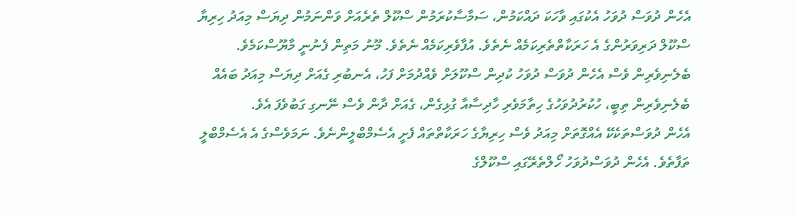އެހެން ދުވަސް ދުވަހު އެކުގައި ވާހަކަ ދައްކަމުން، ސަމާސާކުރަމުން ސްކޫލް ތެރެއަށް ވަންނަމުން ދިޔަސް މިއަދު ހިރިޔާ ސްކޫލް ދަރިވަރުންގެ އެ ހަރަކާތްތެރިކަމެއް ނެތެވެ. އުފާވެރިކަމެއް ނެތެވެ. މޫނު މަތިން ފެނުނީ މާޔޫސްކަމެވެ. ބެލެނިވެރިން ވެސް އެހެން ދުވަސް ދުވަހު ކުދިން ސްކޫލަށް ވެއްދުމަށް ފަހު، އެނބުރި ގެއަށް ދިޔަސް މިއަދު ބައެއް ބެލެނިވެރިން ތިބީ، ހުކުރުދުވަހުގެ ހިތާމަވެރި ހާދިސާއާ ގުޅިގެން، ގެއަށް ދާން ވެސް ނޭނގި ގަބުވެފަ އެވެ.
އެހެން ދުވަސްތަކެކޭ އެއްގޮތަށް މިއަދު ވެސް ހިރިޔާގެ ހަރަކާތްތައް ފެށީ އެސެމްބްލީންނެވެ. ނަމަވެސްގެ އެ އެސެމްބްލީ ތަފާތެވެ. އެހެން ދުވަސްދުވަހު ހޯލްތެރޭގައި ސްކޫލްގެ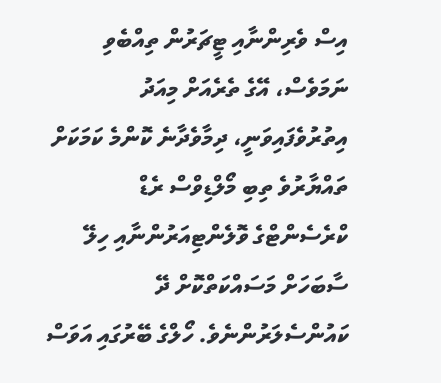އިސް ވެރިންނާއި ޓީޗަރުން ތިއްބެވި ނަމަވެސް، އޭގެ ތެރެއަށް މިއަދު އިތުރުވެފައިވަނީ، ދިމާވެދާނެ ކޮންމެ ކަމަކަށް ތައްޔާރުވެ ތިބި މޯލްޑިވްސް ރެޑް ކްރެސެންޓްގެ ވޮލެންޓިއަރުންނާއި ހިލޭ ސާބަހަށް މަސައްކަތްކޮށް ދޭ ކައުންސެލަރުންނެވެ. ހޯލްގެ ބޭރުގައި އަވަސް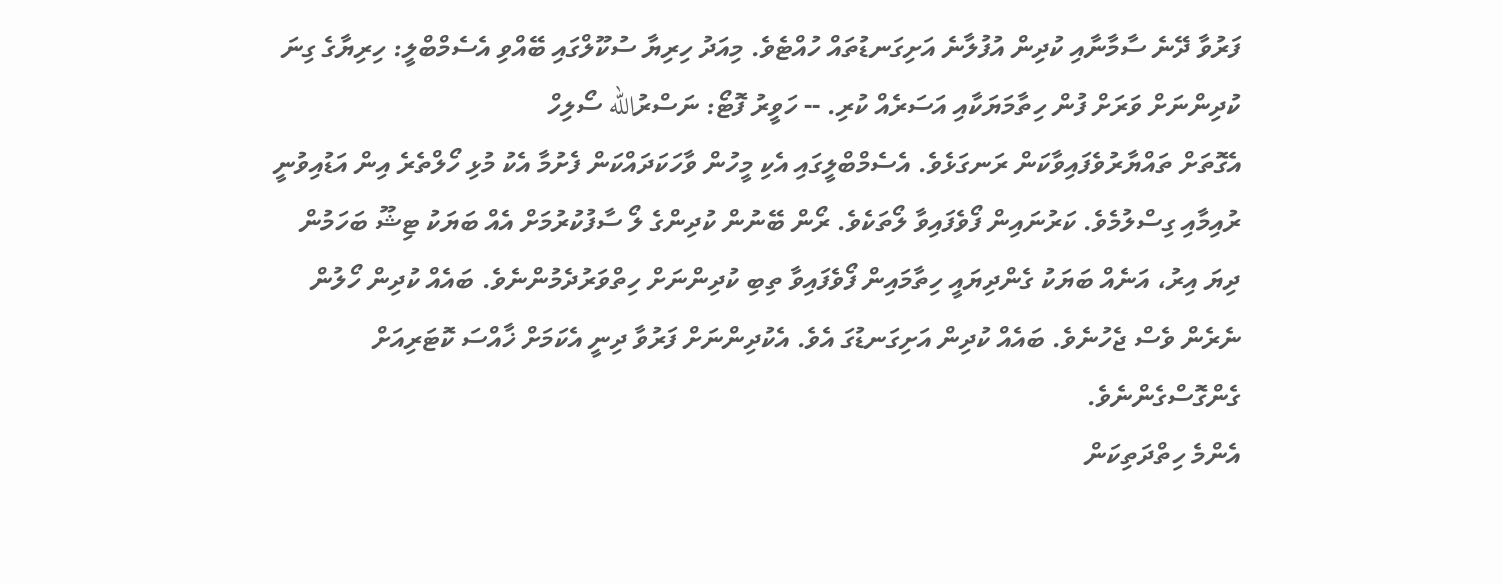ފަރުވާ ދޭނެ ސާމާނާއި ކުދިން އުފުލާނެ އަށިގަނޑުތައް ހުއްޓެވެ. މިއަދު ހިރިޔާ ސުކޫލްގައި ބޭއްވި އެސެމްބްލީ: ހިރިޔާގެ ގިނަ ކުދިންނަށް ވަރަށް ފުން ހިތާމަޔަކާއި އަސަރެއް ކުރި. -- ހަވީރު ފޮޓޯ: ނަސްރުالله ސޯލިހް
އެގޮތަށް ތައްޔާރުވެފައިވާކަން ރަނގަޅެވެ. އެސެމްބްލީގައި އެކި މީހުން ވާހަކަދައްކަން ފެށުމާ އެކު މުޅި ހޯލްތެރެ އިން އަޑުއިވުނީ ރުއިމާއި ގިސްލުމެވެ. ކަރުނައިން ފޯވެފައިވާ ލޯތަކެވެ. ރޯން ބޭނުން ކުދިންގެ ލޯ ސާފުކުރުމަށް އެއް ބަޔަކު ޓިޝޫ ބަހަމުން ދިޔަ އިރު، އަނެއް ބަޔަކު ގެންދިޔައީ ހިތާމައިން ފޯވެފައިވާ ތިބި ކުދިންނަށް ހިތްވަރުދެމުންނެވެ. ބައެއް ކުދިން ހޯލުން ނެރެން ވެސް ޖެހުނެވެ. ބައެއް ކުދިން އަށިގަނޑުގަ އެވެ. އެކުދިންނަށް ފަރުވާ ދިނީ އެކަމަށް ޚާއްސަ ކޮޓަރިއަށް ގެންގޮސްގެންނެވެ.
އެންމެ ހިތްދަތިކަން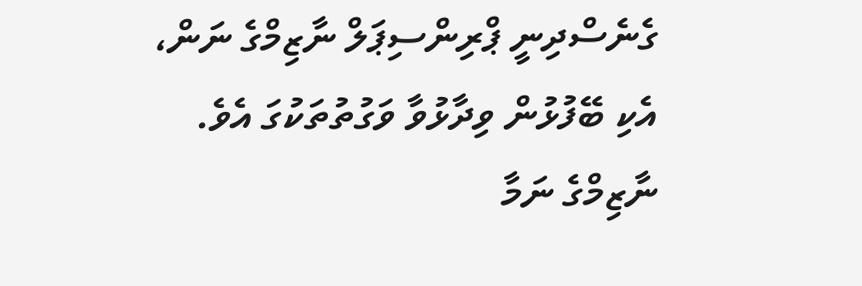ގެނެސްދިނީ ޕްރިންސިޕަލް ނާޒިމްގެ ނަން، އެކި ބޭފުޅުން ވިދާޅުވާ ވަގުތުތަކުގަ އެވެ. ނާޒިމްގެ ނަމާ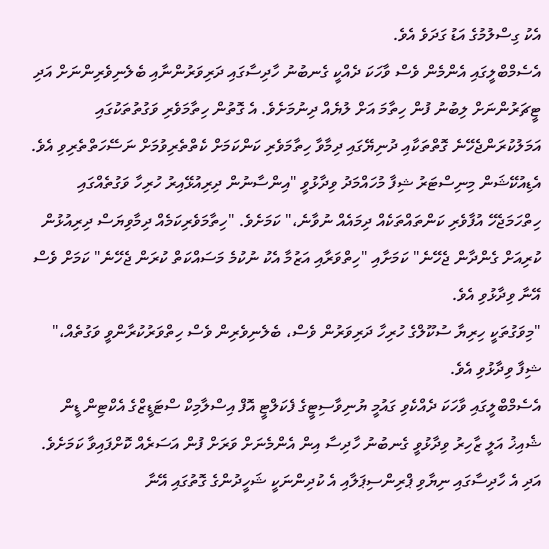އެކު ގިސްލުމުގެ އަޑު ގަދަވެ އެވެ.
އެސެމްބްލީގައި އެންމެން ވެސް ވާހަކަ ދެއްކީ ގެނބުނު ހާދިސާގައި ދަރިވަރުންނާއި ބެލެނިވެރިންނަށް އަދި ޓީޗަރުންނަށް ލިބުނު ފުން ހިތާމަ އަށް ލުޔެއް ދިނުމަށެވެ. އެ ގޮތުން ހިތާމަވެރި ވަގުތުތަކުގައި އަމަލުކުރަންޖެހޭނެ ގޮތްތަކާއި ދުނިޔޭގައި ދިމާވާ ހިތާމަވެރި ކަންކަމަށް ކެތްތެރިވުމަށް ނަސޭހަތްތެރިވި އެވެ.
އެޑިއުކޭޝަން މިނިސްޓަރު ޝިފާ މުހައްމަދު ވިދާޅުވީ "އިންސާނުން ދިރިއުޅޭއިރު ހުރިހާ ވަގުތެއްގައި ހިތްހަމަޖެހޭ އުފާވެރި ކަންތައްތަކެއް ދިމައެއް ނުވާނެ،" ކަމަށެވެ. "ހިތާމަވެރިކަމެއް ދިމާވިޔަސް ދިރިއުޅުން ކުރިއަށް ގެންދާން ޖެހޭނެ" ކަމަށާއި "ހިތްވަރާއި އަޒުމާ އެކު ނުކުމެ މަސައްކަތް ކުރަން ޖެހޭނެ" ކަމަށް ވެސް އޭނާ ވިދާޅުވި އެވެ.
"މިވަގުތަކީ ހިރިޔާ ސުކޫލްގެ ހުރިހާ ދަރިވަރުން ވެސް، ބެލެނިވެރިން ވެސް ހިތްވަރުކުރާންވީ ވަގުތެއް،" ޝިފާ ވިދާޅުވި އެވެ.
އެސެމްބްލީގައި ވާހަކަ ދެއްކެވި ގައުމީ ޔުނިވާސިޓީގެ ފެކަލްޓީ އޮފް އިސްލާމިކް ސްޓަޑީޒްގެ އެކްޓިން ޑީން ޝެއިޚު އަލީ ޒާހިރު ވިދާޅުވީ ގެނބުނު ހާދިސާ އިން އެންމެނަށް ވަރަށް ފުން އަސަރެއް ކޮށްފައިވާ ކަމަށެވެ. އަދި އެ ހާދިސާގައި ނިޔާވި ޕްރިންސިޕަލާއި އެ ކުދިންނަކީ ޝަހީދުންގެ ގޮތުގައި އޭނާ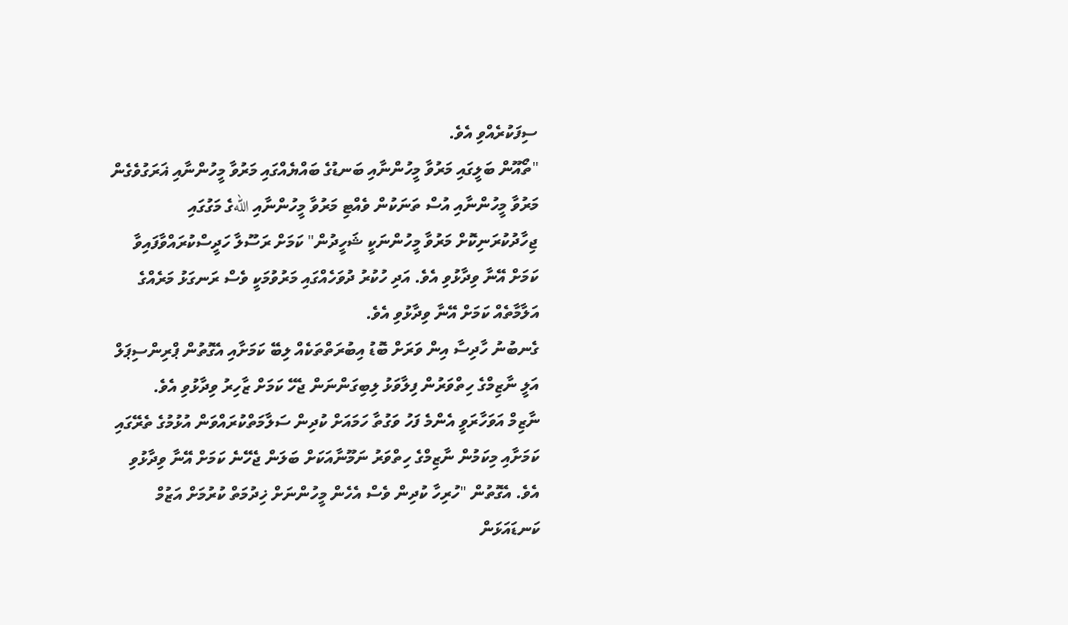ސިފަކުރެއްވި އެވެ.
"ތޯއޫން ބަލީގައި މަރުވާ މީހުންނާއި ބަނޑުގެ ބައްޔެއްގައި މަރުވާ މީހުންނާއި ޣަރަގުވެގެން މަރުވާ މީހުންނާއި އުސް ތަނަކުން ވެއްޓި މަރުވާ މީހުންނާއި اللهގެ މަގުގައި ޖިހާދުކުރަނިކޮށް މަރުވާ މީހުންނަކީ ޝަހީދުން" ކަމަށް ރަސޫލާ ހަދީސްކުރައްވާފައިވާ ކަމަށް އޭނާ ވިދާޅުވި އެވެ. އަދި ހުކުރު ދުވަހެއްގައި މަރުވުމަކީ ވެސް ރަނގަޅު މަރެއްގެ އަލާމާތެއް ކަމަށް އޭނާ ވިދާޅުވި އެވެ.
ގެނބުނު ހާދިސާ އިން ވަރަށް ބޮޑު އިބުރަތްތަކެއް ލިބޭ ކަމަށާއި އެގޮތުން ޕްރިންސިޕަލް އަލީ ނާޒިމްގެ ހިތްވަރުން ފިލާވަޅު ލިބިގަންނަން ޖެހޭ ކަމަށް ޒާހިރު ވިދާޅުވި އެވެ.
ނާޒިމް އަވަހާރަވީ އެންމެ ފަހު ވަގުތާ ހަމައަށް ކުދިން ސަލާމަތްކުރައްވަން އުޅުމުގެ ތެރޭގައި ކަމަށާއި މިކަމުން ނާޒިމްގެ ހިތްވަރު ނަމޫނާއަކަށް ބަލަން ޖެހޭނެ ކަމަށް އޭނާ ވިދާޅުވި އެވެ. އެގޮތުން "ހުރިހާ ކުދިން ވެސް އެހެން މީހުންނަށް ޚިދުމަތް ކުރުމަށް އަޒުމް ކަނޑައަޅަން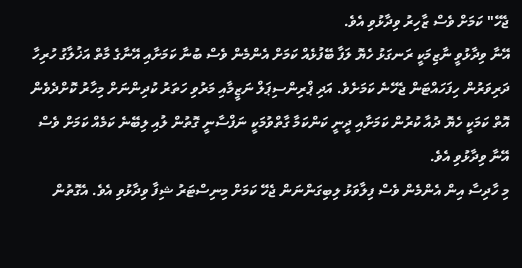ޖެހޭ" ކަމަށް ވެސް ޒާހިރު ވިދާޅުވި އެވެ.
އޭނާ ވިދާޅުވީ ނާޒިމަކީ ރަނގަޅު ހެޔޮ ލަފާ ބޭފުޅެއް ކަމަށް އެންމެން ވެސް ބުނާ ކަމަށާއި އޭނާގެ މާތް އަޚުލާގު ހުރިހާ ދަރިވަރުން ހިފަހައްޓަން ޖެހޭނެ ކަމަށެވެ. އަދި ޕްރިންސިޕަލް ނަޒީމާއި މަރުވި ހަތަރު ކުދިންނަށް މިހާރު ކޮށްދެވެން އޮތް ކަމަކީ ހެޔޮ ދުއާ ކުރުން ކަމަށާއި ދީނީ ކަންކަމާ ގާތްވުމަކީ ނަފްސާނީ ގޮތުން ލުއި ލިބޭނެ ކަމެއް ކަމަށް ވެސް އޭނާ ވިދާޅުވި އެވެ.
މި ހާދިސާ އިން އެންމެން ވެސް ފިލާވަޅު ލިބިގަންނަން ޖެހޭ ކަމަށް މިނިސްޓަރު ޝިފާ ވިދާޅުވި އެވެ. އެގޮތުން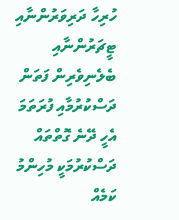ހުރިހާ ދަރިވަރުންނާއި ޓީޗަރުންނާއި ބެލެނިވެރިން ފަތަން ދަސްކުރުމާއި ފުރަތަމަ އެހީ ދޭނެ ގޮތްތައް ދަސްކުރުމަކީ މުހިންމު ކަމެއް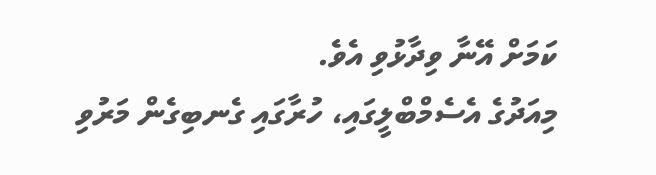ކަމަށް އޭނާ ވިދާޅުވި އެވެ.
މިއަދުގެ އެސެމްބްލީގައި، ހުރާގައި ގެނބިގެން މަރުވި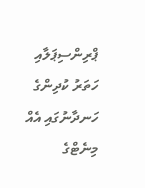ޕްރިންސިޕަލާއި ހަތަރު ކުދިންގެ ހަނދާނުގައި އެއް މިނެޓްގެ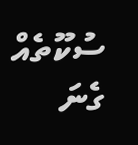ސުކޫތެއް ގެނަ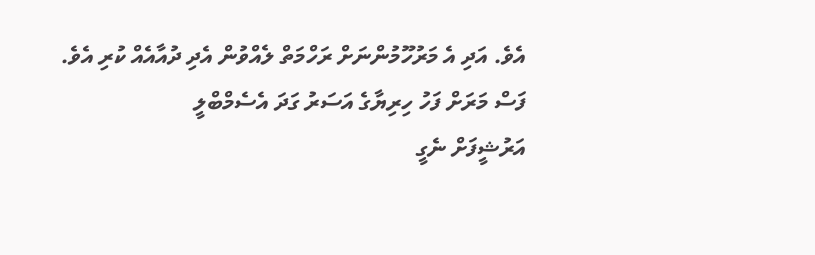އެވެ. އަދި އެ މަރުހޫމުންނަށް ރަހްމަތް ލެއްވުން އެދި ދުއާއެއް ކުރި އެވެ.
ފަސް މަރަށް ފަހު ހިރިޔާގެ އަސަރު ގަދަ އެސެމްބްލީ
އަރުޝީފަށް ނެގީ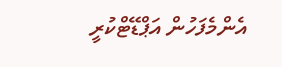އެންމެފަހުން އަޕްޑޭޓްކުރީ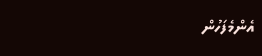އެންމެފަހުން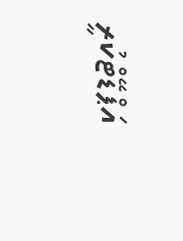އަޕްޑޭޓްކުރީ